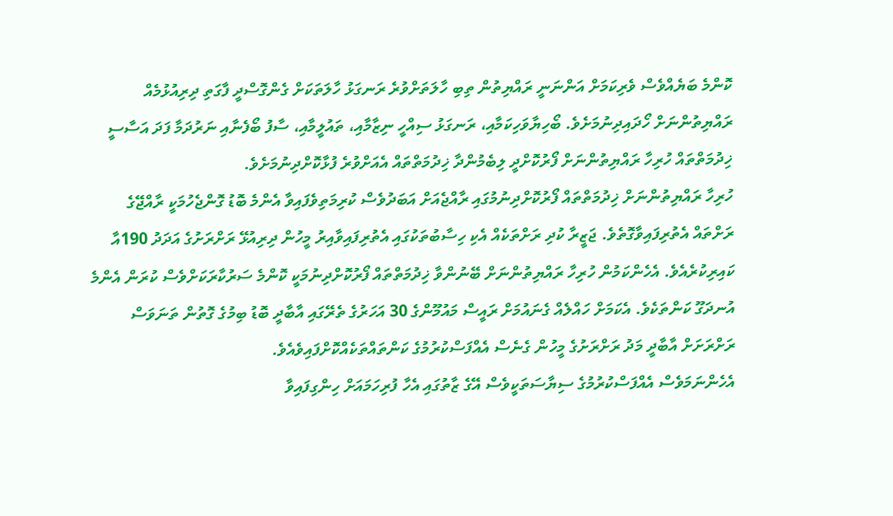ކޮންމެ ބަޔެއްވެސް ވެރިކަމަށް އަންނަނީ ރައްޔިތުން ތިބި ހާލަތަށްވުރެ ރަނގަޅު ހާލަތަކަށް ގެންގޮސްދީ ފާގަތި ދިރިއުޅުމެއް ރައްޔިތުންނަށް ހޯދައިދިނުމަށެވެ. ބޯހިޔާވަހިކަމާއި، ރަނގަޅު ސިއްހީ ނިޒާމާއި، ތައުލީމާއި، ސާފު ބޯފެނާއި ނަރުދަމާ ފަދަ އަސާސީ ޚިދުމަތްތައް ހުރިހާ ރައްޔިތުންނަށް ފޯރުކޮށްދީ ލިބެމުންދާ ޚިދުމަތްތައް އެއަށްވުރެ ފުޅާކޮށްދިނުމަށެވެ.
ހުރިހާ ރައްޔިތުންނަށް ޚިދުމަތްތައް ފޯރުކޮށްދިނުމުގައި ރާއްޖެއަށް އަބަދުވެސް ކުރިމަތިވެފައިވާ އެންމެ ބޮޑު ގޮންޖެހުމަކީ ރާއްޖޭގެ ރަށްތައް އެތުރިފައިވާގޮތެވެ. ޖަޒީރާ ކުދި ރަށްތަކެއް އެކި ހިސާބުތަކުގައި އެތުރިފައިވާއިރު މީހުން ދިރިއުޅޭ ރަށްރަށުގެ އަދަދު 190އާ ކައިރިކުރެއެވެ. އެހެންކަމުން ހުރިހާ ރައްޔިތުންނަށް ބޭނުންވާ ޚިދުމަތްތައް ފޯރުކޮށްދިނުމަކީ ކޮންމެ ސަރުކާރަކަށްވެސް ކުރަން އެންމެ އުނދަގޫ ކަންތަކެވެ. އެކަމަށް ހައްލެއް ގެނައުމަށް ރައީސް މައުމޫންގެ 30 އަހަރުގެ ތެރޭގައި އާބާދީ ބޮޑު ބިމުގެ ގޮތުން ތަނަވަސް ރަށްރަށަށް އާބާދީ މަދު ރަށްރަށުގެ މީހުން ގެނެސް އެއްފަސްކުރުމުގެ ކަންތައްތަކެއްކޮށްފައިވެއެވެ.
އެހެންނަމަވެސް އެއްފަސްކުރުމުގެ ސިޔާސަތަކީވެސް އޭގެ ޒާތުގައި އެހާ ފުރިހަމައަށް ހިންގިފައިވާ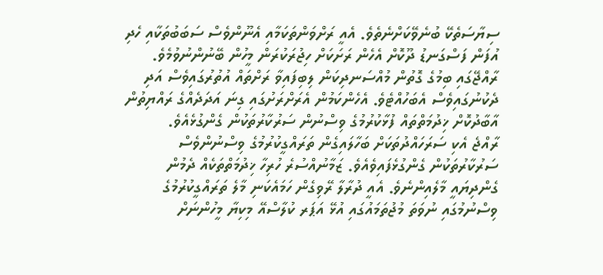ސިޔާސަތެކޭ ބުނެވޭކަށްނެތެވެ. އެއީ ރަށްވަންތަކަމާއި އެނޫންވެސް ސަބަބުތަކާއި ހެދި އުފަން ފަސްގަނޑު ދޫކޮށް އެހެން ރަށަކަށް ހިޖުރަކުރަން މީހުން ބޭނުންނުވުމެވެ. ރާއްޖޭގައި ބިމުގެ ގޮތުން މުއްސަނދިކަން ލިބިފައިވާ ރަށްތައް އުތުރުގައިވެސް އަދި ދެކުނުގައިވެސް އެބަހުއްޓެވެ. އެހެންކަމުން އެރަށްރަށުގައި ގިނަ އަދަދެއްގެ ރައްޔިތުން އާބާދުކޮށް ޚިދުމަތްތައް ފުޅާކުރުމުގެ ވިސްނުން ސަރުކާރުތަކުން ގެންގުޅެއެވެ.
ރާއްޖެ އެކި ސަރަހައްދުތަކަށް ބަހާލައިގެން ތަރައްގީކުރުމުގެ ވިސްނުންވެސް ސަރުކާރުތަކުން ގެންގުޅެފައިވެއެވެ. ޒަމާނުއްސުރެ ހުރިހާ ޚިދުމަތްތަކެއް ދެމުން ގެންދިޔައީ މާލެއިންނެވެ. އެއީ ދުރާލާ ރޭވިގެން ހަމައެކަނި މާލެ ތަރައްގީކުރުމުގެ ވިސްނުމުގައި ނުވަތަ މުޖުތަމައުގައި އުޅޭ އަޕަރ ކުލާސްއޭ މިކިޔާ މީހުންނަށް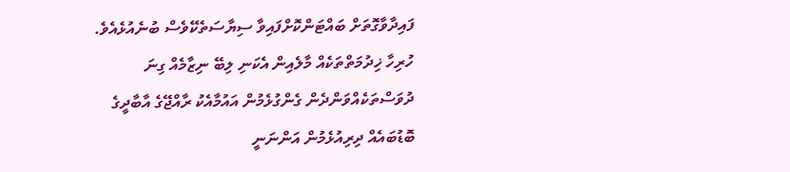ފައިދާވާގޮތަށް ބައްޓަންކޮށްފައިވާ ސިޔާސަތެކޭވެސް ބުނެއުޅެއެވެ. ހުރިހާ ޚިދުމަތްތަކެއް މާލެއިން އެކަނި ލިބޭ ނިޒާމެއް ގިނަ ދުވަސްތަކެއްވަންދެން ގެންގުޅެމުން އައުމާއެކު ރާއްޖޭގެ އާބާދީގެ ބޮޑުބައެއް ދިރިއުޅެމުން އަންނަނީ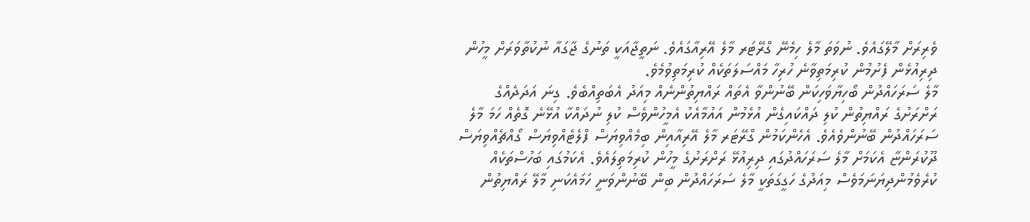ވެރިރަށް މާލޭގައެވެ. ނުވަތަ މާލެ ހިމެނޭ ގްރޭޓަރ މާލެ އޭރިއާގައެވެ. ނަތީޖާއަކީ ތަނުގެ ޖާގައާ ނުކުތާވަރަށް މީހުން ދިރިއުޅެން ފެށުމުން ކުރިމަތިވާނެ ހުރިހާ މައްސަލަތަކެއް ކުރިމަތިވުމެވެ.
މާލެ ސަރަހައްދުން ބޯހިޔާވަހިކަން ބޭނުންވާ އެތައް ރައްޔިތުންނެއް މިއަދު އެބަތިއްބެވެ. ގިނަ އަދަދެއްގެ ރަށްރަށުގެ ރައްޔިތުން ކުލި ދައްކައިގެން އުޅެމުން އައުމާއެކު އެމީހުންވެސް ކުލި ނުދައްކާ އުޅޭނެ ގޮތެއް ހަމަ މާލެ ސަރަހައްދުން ބޭނުންވެއެވެ. އެހެންކަމުން ގްރޭޓަރ މާލެ އޭރިއާއިން ބިމެއްވިޔަސް ފްލެޓެއްވިޔަސް ގޯއްޗެއްވިޔަސް ދޫކުރަންޏާ އެކަމަށް މާލެ ސަރަހައްދުގައި ދިރިއުޅޭ ރަށްރަށުގެ މީހުން ކުރިމަތިލައެވެ. އެކަމުގައި ބަހުސްތަކެއް ކުރެވެމުންދިޔަނަމަވެސް މިއަދުގެ ހަގީގަތަކީ މާލެ ސަރަހައްދުން ބިން ބޭނުންވަނީ ހަމައެކަނި މާލޭ ރައްޔިތުން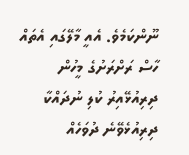ނޫންކަމެވެ. އެއީ މާލޭގައި އެތައް ހާސް ރަށްރަށުގެ މީހުން ދިރިއުޅޭއިރު ކުލި ނުދައްކާ ދިރިއުޅެވޭނެ ދުވަހެއް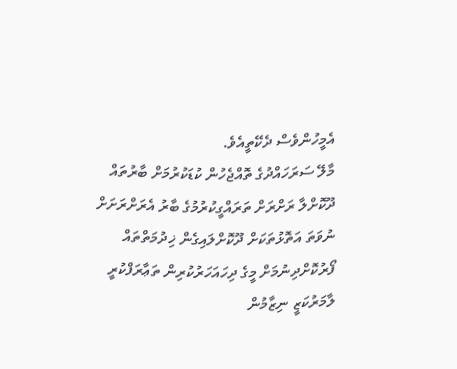އެމީހުންވެސް ދެކޭތީއެވެ.
މާލޭ ސަރަހައްދުގެ ތޮއްޖެހުން ކުޑަކުރުމަށް ބާރުތައް ދޫކޮށްލާ ރަށްރަށް ތަރައްގީކުރުމުގެ ބާރު އެރަށްރަށަށް ނުވަތަ އަތޮޅުތަކަށް ދޫކޮށްލައިގެން ޚިދުމަތްތައް ފޯރުކޮށްދިނުމަށް މީގެ ދިހައަހަރުކުރިން ތަޢާރަފްކުރީ ލާމަރުކަޒީ ނިޒާމުން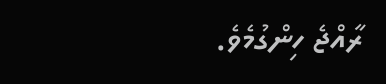ރާއްޖެ ހިންގުމެވެ.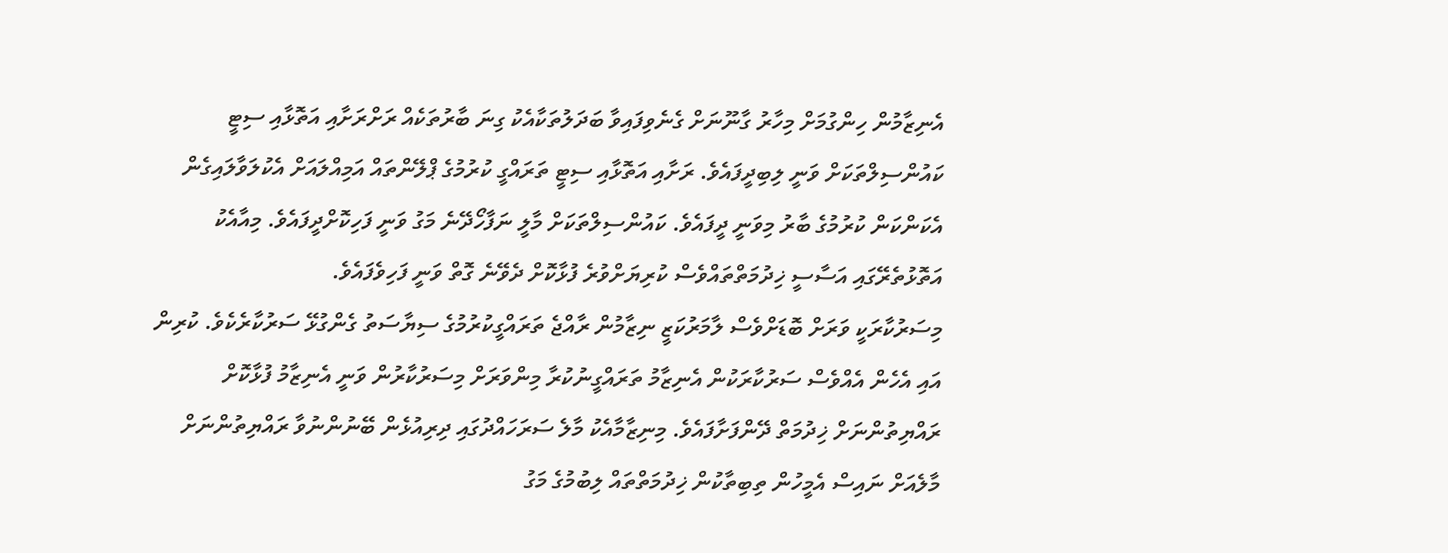އެނިޒާމުން ހިންގުމަށް މިހާރު ގާނޫނަށް ގެނެވިފައިވާ ބަދަލުތަކާއެކު ގިނަ ބާރުތަކެއް ރަށްރަށާއި އަތޮޅާއި ސިޓީ ކައުންސިލްތަކަށް ވަނީ ލިބިދީފައެވެ. ރަށާއި އަތޮޅާއި ސިޓީ ތަރައްގީ ކުރުމުގެ ޕްލޭންތައް އަމިއްލައަށް އެކުލަވާލައިގެން އެކަންކަން ކުރުމުގެ ބާރު މިވަނީ ދީފައެވެ. ކައުންސިލްތަކަށް މާލީ ނަފާހޯދޭނެ މަގު ވަނީ ފަހިކޮށްދީފައެވެ. މިއާއެކު އަތޮޅުތެރޭގައި އަސާސީ ޚިދުމަތްތައްވެސް ކުރިޔަށްވުރެ ފުޅާކޮށް ދެވޭނެ ގޮތް ވަނީ ފަހިވެފައެވެ.
މިސަރުކާރަކީ ވަރަށް ބޮޑަށްވެސް ލާމަރުކަޒީ ނިޒާމުން ރާއްޖެ ތަރައްގީކުރުމުގެ ސިޔާސަތު ގެންގުޅޭ ސަރުކާރެކެވެ. ކުރިން އައި އެހެން އެއްވެސް ސަރުކާރަކުން އެނިޒާމު ތަރައްގީނުކުރާ މިންވަރަށް މިސަރުކާރުން ވަނީ އެނިޒާމު ފުޅާކޮށް ރައްޔިތުންނަށް ޚިދުމަތް ދޭންފަށާފައެވެ. މިނިޒާމާއެކު މާލެ ސަރަހައްދުގައި ދިރިއުޅެން ބޭނުންނުވާ ރައްޔިތުންނަށް މާލެއަށް ނައިސް އެމީހުން ތިބިތާކުން ޚިދުމަތްތައް ލިބުމުގެ މަގު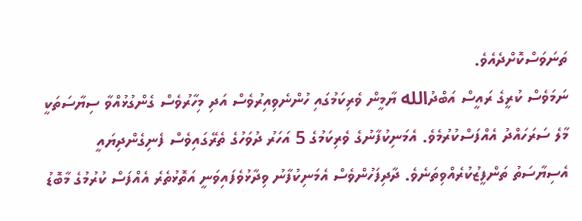ތަނަވަސްކޮށްދެއެވެ.
ނަމަވެސް ކުރީގެ ރައީސް އަބްދުالله ޔާމީން ވެރިކަމުގައި ހުންނެވިއިރުވެސް އަދި މިހާރުވެސް ގެންގުޅުއްވާ ސިޔާސަތަކީ މާލެ ސަރަހައްދު އެއްފަސްކުރުމެވެ. އެމަނިކުފާނުގެ ވެރިކަމުގެ 5 އަހަރު ދުވަހުގެ ތެރޭގައިވެސް ފެނިގެންދިޔައީ އެސިޔާސަތު ތަންފީޒުކުރެއްވިތަނެވެ. ދާދިފަހުންވެސް އެމަނިކުފާނު ވިދާޅުވެފައިވަނީ އަތޮޅުތެރެ އެއްފަސް ކުރުމުގެ މާބޮޑު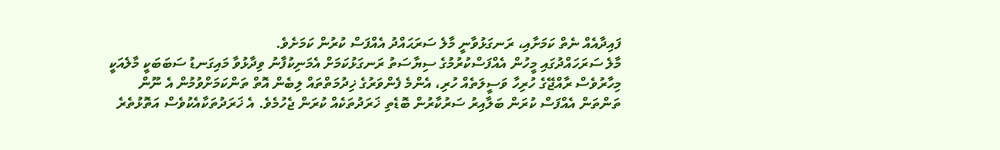ފައިދާއެއް ނެތް ކަމަށާއި، ރަނގަޅުވާނީ މާލެ ސަރަޙައްދު އެއްފަސް ކުރުން ކަމަށެވެ.
މާލެ ސަރަހައްދުގައި މީހުން އެއްފަސްކުރުމުގެ ސިޔާސަތު ރަނގަޅުކަމަށް އެމަނިކުފާނު ވިދާޅުވާ މައިގަނޑު ސަބަބަކީ މާލެއަކީ މިހާރުވެސް ރާއްޖޭގެ ހުރިހާ ވަސީލަތެއް ހުރި، އެންމެ ފެންވަރުގެ ޚިދުމަތްތައް ލިބެން އޮތް ތަންކަމަށްވުމުން އެ ނޫން ތަންތަން އެއްފަސް ކުރަން ބަލާއިރު ސަރުކާރުން ބޮޑެތި ޚަރަދުތަކެއް ކުރަން ޖެހުމެވެ. އެ ޚަރަދުތަކާއެކުވެސް އަތޮޅުތެރެ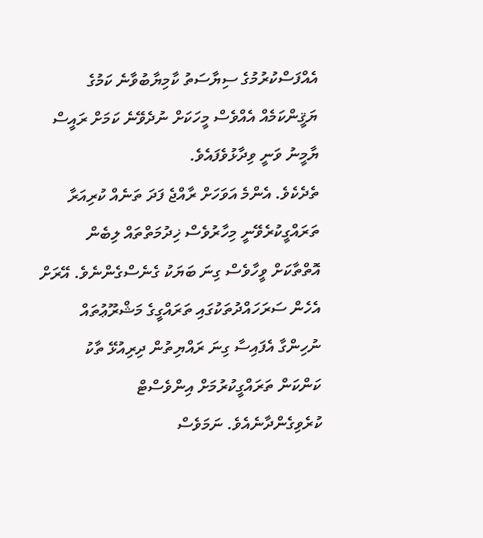އެއްފަސްކުރުމުގެ ސިޔާސަތު ކާމިޔާބުވާނެ ކަމުގެ ޔަޤީންކަމެއް އެއްވެސް މީހަކަށް ނުދެވޭނެ ކަމަށް ރައީސް ޔާމީނު ވަނީ ވިދާޅުވެފައެވެ.
ތެދެކެވެ. އެންމެ އަވަހަށް ރާއްޖެ ފަދަ ތަނެއް ކުރިއަރާ ތަރައްގީކުރެވޭނީ މިހާރުވެސް ޚިދުމަތްތައް ލިބެން އޮތްތާކަށް ވީހާވެސް ގިނަ ބަޔަކު ގެނެސްގެންނެވެ. އޭރަށް އެހެން ސަރަހައްދުތަކުގައި ތަރައްގީގެ މަޝްރޫޢުތައް ނުހިންގާ އެފައިސާ ގިނަ ރައްޔިތުން ދިރިއުޅޭ ތާކު ކަންކަން ތަރައްގީކުރުމަށް އިންވެސްޓް ކުރެވިގެންދާނެއެވެ. ނަމަވެސް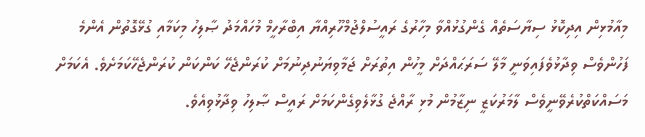މިއާމުޅިން އިދިކޮޅު ސިޔާސަތެއް ގެންގުޅުއްވާ މިހާރުގެ ރައީސުލްޖުމްހޫރިއްޔާ އިބްރާހީމް މުހައްމަދު ޞާލިހު މިކަމާއި ގުޅޭގޮތުން އެންމެ ފަހުންވެސް ވިދާޅުވެފައިވަނީ މާލޭ ސަރަޙައްދަށް މީހުން އިތުރަށް ޖަމާވިޔަނުދިނުމަށް ކުރަންޖެހޭ ކަންކަން ކުރަންޖެހޭކަމަށެވެ. އެކަމަށް މަސައްކަތްކުރެވޭނީވެސް ލާމަރުކަޒީ ނިޒާމުން މުޅި ރާއްޖެ ގުޅާލެވިގެންކަމަށް ރައީސް ޞާލިހު ވިދާޅުވިއެވެ.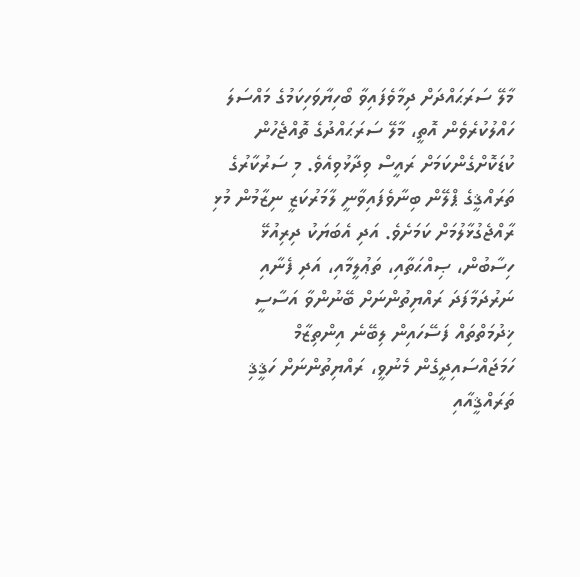މާލޭ ސަރަޙައްދަށް ދިމާވެފައިވާ ބޯހިޔާވަހިކަމުގެ މައްސަލަ ހައްލުކުރެވެން އޮތީ، މާލޭ ސަރަޙައްދުގެ ތޮއްޖެހުން ކުޑަކޮށްގެންކަމަށް ރައީސް ވިދާޅުވިއެވެ. މި ސަރުކާރުގެ ތަރައްޤީގެ ޕްލޭން ބިނާވެފައިވާނީ ލާމަރުކަޒީ ނިޒާމުން މުޅި ރާއްޖެގުޅާލުމަށް ކަމަށެވެ. އަދި އެބަޔަކު ދިރިއުޅޭ ހިސާބުން، ޞިއްޙަތާއި، ތަޢުލީމާއި، އަދި ފެނާއި ނަރުދަމާފަދަ ރައްޔިތުންނަށް ބޭނުންވާ އަސާސީ ޚިދުމަތްތައް ފަސޭހައިން ލިބޭނެ އިންތިޒާމް ހަމަޖައްސައިދީގެން މެނުވީ، ރައްޔިތުންނަށް ހަޤީޤި ތަރައްޤީއާއި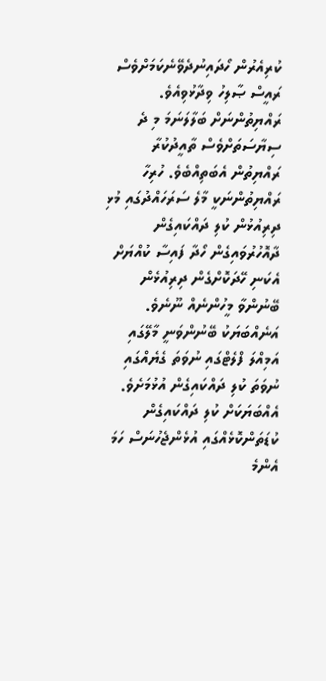ކުރިއެރުން ހޯދައިނުދެވޭނެކަމަށްވެސް ރައީސް ޞާލިހު ވިދާޅުވިއެވެ.
ރައްޔިތުންނަށް ބަލާލަނަމަ މި ދެ ސިޔާސަތަށްވެސް ތާއީދުކުރާ ރައްޔިތުން އެބަތިއްބެވެ. ހުރިހާ ރައްޔިތުންނަކީ މާލެ ސަރަހައްދުގައި މުޅި ދިރިއުޅުން ކުލި ދައްކައިގެން ދާއޮހުރުވައިގެން ހޯދާ ފައިސާ ކުއްޔަށް އެކަނި ހޭދަކޮށްގެން ދިރިއުޅެން ބޭނުންވާ މީހުންނެއް ނޫނެވެ. އަނެއްބަޔަކު ބޭނުންވަނީ މާލޭގައި އަމިއްލަ ފްލެޓްގައި ނުވަތަ ގެޔެއްގައި ނުވަތަ ކުލި ދައްކައިގެން އުޅުމަށެވެ. އެއްބަޔަކަށް ކުލި ދައްކައިގެން ކުޑަތަންކޮޅެއްގައި އުޅެންޖެހުނަސް ހަމަ އެންމެ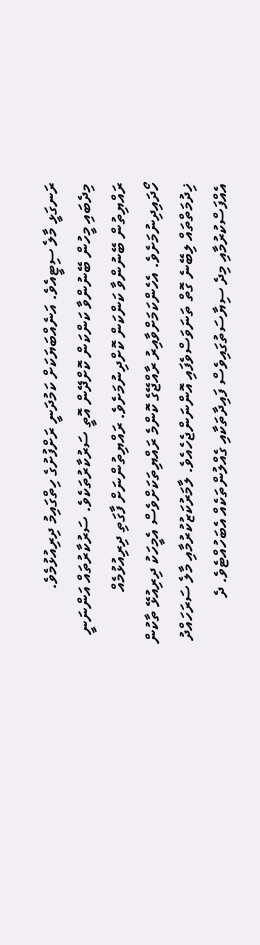ރަނގަޅީ މާލެ ސިޓީއެވެ. އަނެއްބަޔަކަށް ކަމުދަނީ ރަށްފުށުގެ ހިތްގައިމު ދިރިއުޅުމެވެ.
މިދެބައި މީހުން ބޭނުންވާ ކަންކަން ކޮށްދޭން އޮތީ ސަރުކާރުތަކެވެ. ސަރުކާރުތައް އަންނަނީ ރައްޔިތުން ބޭނުންވާ ކަންކަން ކޮށްދިނުމަށެވެ. ރައްޔިތުންނަށް ފާގަތި ދިރިއުޅުމެއް ހޯދައިދިނުމަށެވެ. އެހެންކަމަށްވާއިރު ރާއްޖޭގެ ކޮންމެ ރައްޔިތަކަށްވެސް އެމީހަކު ދިރިއުޅޭ ތާކުން ޚިދުމަތްތައް ލިބޭނެ ގޮތް ތަނަވަސްވެފައި އޮންނަންޖެހެއެވެ. ލާމަރުކަޒުކުރުމާއި މާލެ ސަރަހައްދު އެއްފަސްކުރުމާއި މިދެ ސިޔާސަތުގައިވެސް ފައިދާތަކާއި ގެއްލުންތަކެއް އެބަހުއްޓެވެ. ދެ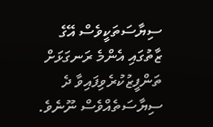ސިޔާސަތަކީވެސް އޭގެ ޒާތުގައި އެންމެ ރަނގަޅަށް ތަންފީޒުކުރެވިފައިވާ ދެ ސިޔާސަތެއްވެސް ނޫނެވެ.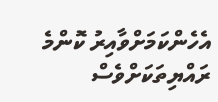އެހެންކަމަށްވާއިރު ކޮންމެ ރައްޔިތަކަށްވެސް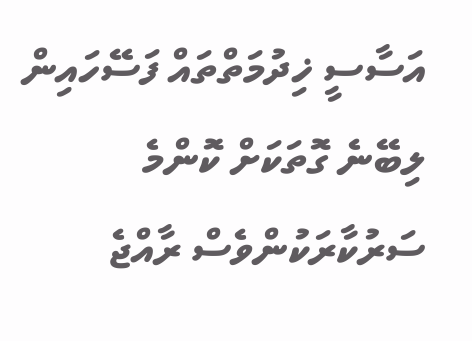އަސާސީ ޚިދުމަތްތައް ފަސޭހައިން ލިބޭނެ ގޮތަކަށް ކޮންމެ ސަރުކާރަކުންވެސް ރާއްޖެ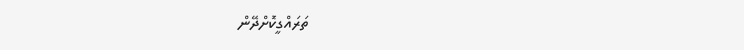ތަރައްގީކޮށްދޭން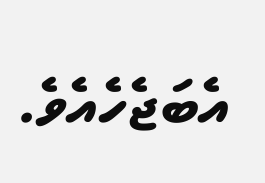އެބަޖެހެއެވެ.